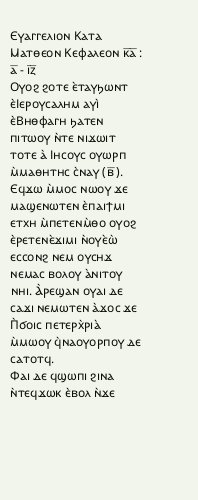Ⲉⲩⲁⲅⲅⲉⲗⲓⲟⲛ Ⲕⲁⲧⲁ Ⲙⲁⲧⲑⲉⲟⲛ Ⲕⲉⲫⲁⲗⲉⲟⲛ ⲕ̅ⲁ̅ : ⲁ̅ - ⲓ̅ⲍ̅
Ⲟⲩⲟϩ ϩⲟⲧⲉ ⲉ̀ⲧⲁⲩϧⲱⲛⲧ ⲉ̀Ⲓⲉⲣⲟⲩⲥⲁⲗⲏⲙ ⲁⲩⲓ̀ ⲉ̀Ⲃⲏⲑⲫⲁⲅⲏ ϧⲁⲧⲉⲛ ⲡⲓⲧⲱⲟⲩ ⲛ̀ⲧⲉ ⲛⲓϫⲱⲓⲧ ⲧⲟⲧⲉ ⲁ̀ Ⲓⲏⲥⲟⲩⲥ ⲟⲩⲱⲣⲡ ⲙ̀ⲙⲁⲑⲏⲧⲏⲥ ⲥ̀ⲛⲁⲩ (ⲃ̅). Ⲉϥϫⲱ ⲙ̀ⲙⲟⲥ ⲛⲱⲟⲩ ϫⲉ ⲙⲁϣⲉⲛⲱⲧⲉⲛ ⲉ̀ⲡⲁⲓϯⲙⲓ ⲉⲧⲭⲏ ⲙ̀ⲡⲉⲧⲉⲛⲙ̀ⲑⲟ ⲟⲩⲟϩ ⲉ̀ⲣⲉⲧⲉⲛⲉ̀ϫⲓⲙⲓ ⲛ̀ⲟⲩⲉ̀ⲱ̀ ⲉⲥⲥⲟⲛϩ ⲛⲉⲙ ⲟⲩⲥⲏϫ ⲛⲉⲙⲁⲥ ⲃⲟⲗⲟⲩ ⲁ̀ⲛⲓⲧⲟⲩ ⲛⲏⲓ. Ⲁ̀ⲣⲉϣⲁⲛ ⲟⲩⲁⲓ ⲇⲉ ⲥⲁϫⲓ ⲛⲉⲙⲱⲧⲉⲛ ⲁ̀ϫⲟⲥ ϫⲉ Ⲡ̀ϭⲟⲓⲥ ⲡⲉⲧⲉⲣⲭ̀ⲣⲓⲁ̀ ⲙ̀ⲙⲱⲟⲩ ϥ̀ⲛⲁⲟⲩⲟⲣⲡⲟⲩ ⲇⲉ ⲥⲁⲧⲟⲧϥ.
Ⲫⲁⲓ ⲇⲉ ϥϣⲱⲡⲓ ϩⲓⲛⲁ ⲛ̀ⲧⲉϥϫⲱⲕ ⲉ̀ⲃⲟⲗ ⲛ̀ϫⲉ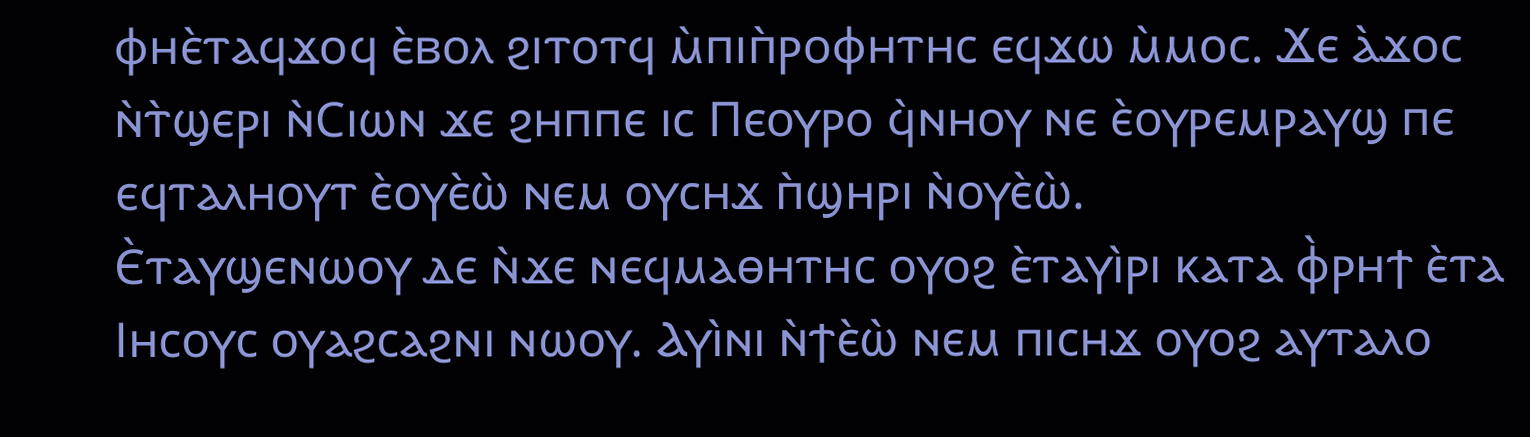ⲫⲏⲉ̀ⲧⲁϥϫⲟϥ ⲉ̀ⲃⲟⲗ ϩⲓⲧⲟⲧϥ ⲙ̀ⲡⲓⲡ̀ⲣⲟⲫⲏⲧⲏⲥ ⲉϥϫⲱ ⲙ̀ⲙⲟⲥ. Ϫⲉ ⲁ̀ϫⲟⲥ ⲛ̀ⲧ̀ϣⲉⲣⲓ ⲛ̀Ⲥⲓⲱⲛ ϫⲉ ϩⲏⲡⲡⲉ ⲓⲥ Ⲡⲉⲟⲩⲣⲟ ϥ̀ⲛⲏⲟⲩ ⲛⲉ ⲉ̀ⲟⲩⲣⲉⲙⲣⲁⲩϣ ⲡⲉ ⲉϥⲧⲁⲗⲏⲟⲩⲧ ⲉ̀ⲟⲩⲉ̀ⲱ̀ ⲛⲉⲙ ⲟⲩⲥⲏϫ ⲡ̀ϣⲏⲣⲓ ⲛ̀ⲟⲩⲉ̀ⲱ̀.
Ⲉ̀ⲧⲁⲩϣⲉⲛⲱⲟⲩ ⲇⲉ ⲛ̀ϫⲉ ⲛⲉϥⲙⲁⲑⲏⲧⲏⲥ ⲟⲩⲟϩ ⲉ̀ⲧⲁⲩⲓ̀ⲣⲓ ⲕⲁⲧⲁ ⲫ̀ⲣⲏϯ ⲉ̀ⲧⲁ Ⲓⲏⲥⲟⲩⲥ ⲟⲩⲁϩⲥⲁϩⲛⲓ ⲛⲱⲟⲩ. Ⲁⲩⲓ̀ⲛⲓ ⲛ̀ϯⲉ̀ⲱ̀ ⲛⲉⲙ ⲡⲓⲥⲏϫ ⲟⲩⲟϩ ⲁⲩⲧⲁⲗⲟ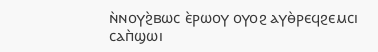ⲛ̀ⲛⲟⲩϩ̀ⲃⲱⲥ ⲉ̀ⲣⲱⲟⲩ ⲟⲩⲟϩ ⲁⲩⲑ̀ⲣⲉϥϩⲉⲙⲥⲓ ⲥⲁⲡ̀ϣⲱⲓ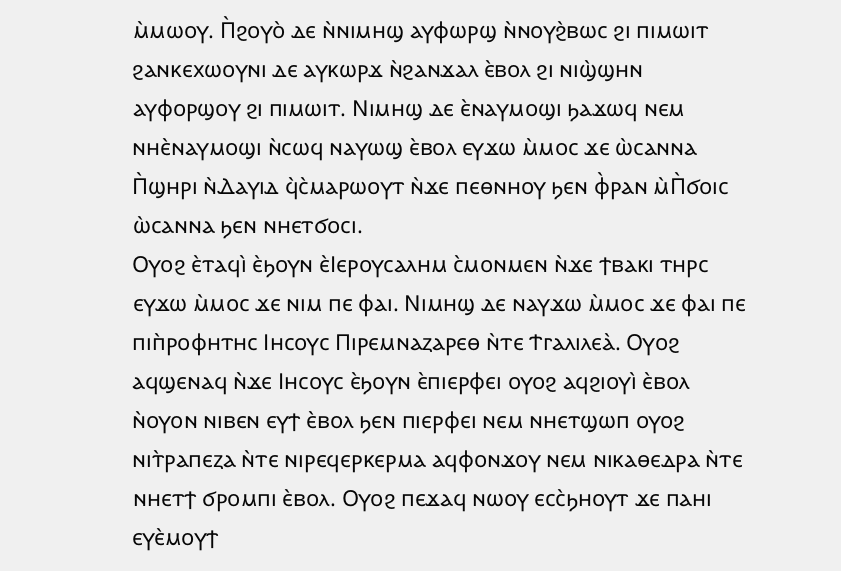ⲙ̀ⲙⲱⲟⲩ. Ⲡ̀ϩⲟⲩⲟ̀ ⲇⲉ ⲛ̀ⲛⲓⲙⲏϣ ⲁⲩⲫⲱⲣϣ ⲛ̀ⲛⲟⲩϩ̀ⲃⲱⲥ ϩⲓ ⲡⲓⲙⲱⲓⲧ ϩⲁⲛⲕⲉⲭⲱⲟⲩⲛⲓ ⲇⲉ ⲁⲩⲕⲱⲣϫ ⲛ̀ϩⲁⲛϫⲁⲗ ⲉ̀ⲃⲟⲗ ϩⲓ ⲛⲓϣ̀ϣⲏⲛ ⲁⲩⲫⲟⲣϣⲟⲩ ϩⲓ ⲡⲓⲙⲱⲓⲧ. Ⲛⲓⲙⲏϣ ⲇⲉ ⲉ̀ⲛⲁⲩⲙⲟϣⲓ ϧⲁϫⲱϥ ⲛⲉⲙ ⲛⲏⲉ̀ⲛⲁⲩⲙⲟϣⲓ ⲛ̀ⲥⲱϥ ⲛⲁⲩⲱϣ ⲉ̀ⲃⲟⲗ ⲉⲩϫⲱ ⲙ̀ⲙⲟⲥ ϫⲉ ⲱ̀ⲥⲁⲛⲛⲁ Ⲡ̀ϣⲏⲣⲓ ⲛ̀Ⲇⲁⲩⲓⲇ ϥ̀ⲥ̀ⲙⲁⲣⲱⲟⲩⲧ ⲛ̀ϫⲉ ⲡⲉⲑⲛⲏⲟⲩ ϧⲉⲛ ⲫ̀ⲣⲁⲛ ⲙ̀Ⲡ̀ϭⲟⲓⲥ ⲱ̀ⲥⲁⲛⲛⲁ ϧⲉⲛ ⲛⲏⲉⲧϭⲟⲥⲓ.
Ⲟⲩⲟϩ ⲉ̀ⲧⲁϥⲓ̀ ⲉ̀ϧⲟⲩⲛ ⲉ̀Ⲓⲉⲣⲟⲩⲥⲁⲗⲏⲙ ⲥ̀ⲙⲟⲛⲙⲉⲛ ⲛ̀ϫⲉ ϯⲃⲁⲕⲓ ⲧⲏⲣⲥ ⲉⲩϫⲱ ⲙ̀ⲙⲟⲥ ϫⲉ ⲛⲓⲙ ⲡⲉ ⲫⲁⲓ. Ⲛⲓⲙⲏϣ ⲇⲉ ⲛⲁⲩϫⲱ ⲙ̀ⲙⲟⲥ ϫⲉ ⲫⲁⲓ ⲡⲉ ⲡⲓⲡ̀ⲣⲟⲫⲏⲧⲏⲥ Ⲓⲏⲥⲟⲩⲥ Ⲡⲓⲣⲉⲙⲛⲁⲍⲁⲣⲉⲑ ⲛ̀ⲧⲉ Ϯⲅⲁⲗⲓⲗⲉⲁ̀. Ⲟⲩⲟϩ ⲁϥϣⲉⲛⲁϥ ⲛ̀ϫⲉ Ⲓⲏⲥⲟⲩⲥ ⲉ̀ϧⲟⲩⲛ ⲉ̀ⲡⲓⲉⲣⲫⲉⲓ ⲟⲩⲟϩ ⲁϥϩⲓⲟⲩⲓ̀ ⲉ̀ⲃⲟⲗ ⲛ̀ⲟⲩⲟⲛ ⲛⲓⲃⲉⲛ ⲉⲩϯ ⲉ̀ⲃⲟⲗ ϧⲉⲛ ⲡⲓⲉⲣⲫⲉⲓ ⲛⲉⲙ ⲛⲏⲉⲧϣⲱⲡ ⲟⲩⲟϩ ⲛⲓⲧ̀ⲣⲁⲡⲉⲍⲁ ⲛ̀ⲧⲉ ⲛⲓⲣⲉϥⲉⲣⲕⲉⲣⲙⲁ ⲁϥⲫⲟⲛϫⲟⲩ ⲛⲉⲙ ⲛⲓⲕⲁⲑⲉⲇⲣⲁ ⲛ̀ⲧⲉ ⲛⲏⲉⲧϯ ϭⲣⲟⲙⲡⲓ ⲉ̀ⲃⲟⲗ. Ⲟⲩⲟϩ ⲡⲉϫⲁϥ ⲛⲱⲟⲩ ⲉⲥⲥ̀ϧⲏⲟⲩⲧ ϫⲉ ⲡⲁⲏⲓ ⲉⲩⲉ̀ⲙⲟⲩϯ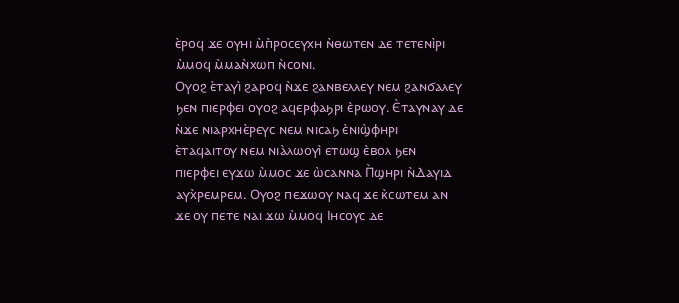ⲉ̀ⲣⲟϥ ϫⲉ ⲟⲩⲏⲓ ⲙ̀ⲡ̀ⲣⲟⲥⲉⲩⲭⲏ ⲛ̀ⲑⲱⲧⲉⲛ ⲇⲉ ⲧⲉⲧⲉⲛⲓ̀ⲣⲓ ⲙ̀ⲙⲟϥ ⲙ̀ⲙⲁⲛ̀ⲭⲱⲡ ⲛ̀ⲥⲟⲛⲓ.
Ⲟⲩⲟϩ ⲉ̀ⲧⲁⲩⲓ̀ ϩⲁⲣⲟϥ ⲛ̀ϫⲉ ϩⲁⲛⲃⲉⲗⲗⲉⲩ ⲛⲉⲙ ϩⲁⲛϭⲁⲗⲉⲩ ϧⲉⲛ ⲡⲓⲉⲣⲫⲉⲓ ⲟⲩⲟϩ ⲁϥⲉⲣⲫⲁϧⲣⲓ ⲉ̀ⲣⲱⲟⲩ. Ⲉ̀ⲧⲁⲩⲛⲁⲩ ⲇⲉ ⲛ̀ϫⲉ ⲛⲓⲁⲣⲭⲏⲉ̀ⲣⲉⲩⲥ ⲛⲉⲙ ⲛⲓⲥⲁϧ ⲉ̀ⲛⲓϣ̀ⲫⲏⲣⲓ ⲉ̀ⲧⲁϥⲁⲓⲧⲟⲩ ⲛⲉⲙ ⲛⲓⲁ̀ⲗⲱⲟⲩⲓ̀ ⲉⲧⲱϣ ⲉ̀ⲃⲟⲗ ϧⲉⲛ ⲡⲓⲉⲣⲫⲉⲓ ⲉⲩϫⲱ ⲙ̀ⲙⲟⲥ ϫⲉ ⲱ̀ⲥⲁⲛⲛⲁ Ⲡ̀ϣⲏⲣⲓ ⲛ̀Ⲇⲁⲩⲓⲇ ⲁⲩⲭ̀ⲣⲉⲙⲣⲉⲙ. Ⲟⲩⲟϩ ⲡⲉϫⲱⲟⲩ ⲛⲁϥ ϫⲉ ⲕ̀ⲥⲱⲧⲉⲙ ⲁⲛ ϫⲉ ⲟⲩ ⲡⲉⲧⲉ ⲛⲁⲓ ϫⲱ ⲙ̀ⲙⲟϥ Ⲓⲏⲥⲟⲩⲥ ⲇⲉ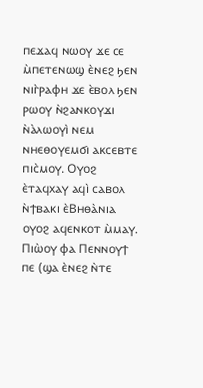ⲡⲉϫⲁϥ ⲛⲱⲟⲩ ϫⲉ ⲥⲉ ⲙ̀ⲡⲉⲧⲉⲛⲱϣ ⲉ̀ⲛⲉϩ ϧⲉⲛ ⲛⲓⲅ̀ⲣⲁⲫⲏ ϫⲉ ⲉ̀ⲃⲟⲗ ϧⲉⲛ ⲣⲱⲟⲩ ⲛ̀ϩⲁⲛⲕⲟⲩϫⲓ ⲛ̀ⲁ̀ⲗⲱⲟⲩⲓ̀ ⲛⲉⲙ ⲛⲏⲉⲑⲟⲩⲉⲙϭⲓ ⲁⲕⲥⲉⲃⲧⲉ ⲡⲓⲥ̀ⲙⲟⲩ. Ⲟⲩⲟϩ ⲉ̀ⲧⲁϥⲭⲁⲩ ⲁϥⲓ̀ ⲥⲁⲃⲟⲗ ⲛ̀ϯⲃⲁⲕⲓ ⲉ̀Ⲃⲏⲑⲁ̀ⲛⲓⲁ ⲟⲩⲟϩ ⲁϥⲉⲛⲕⲟⲧ ⲙ̀ⲙⲁⲩ.
Ⲡⲓⲱ̀ⲟⲩ ⲫⲁ Ⲡⲉⲛⲛⲟⲩϯ ⲡⲉ (ϣⲁ ⲉ̀ⲛⲉϩ ⲛ̀ⲧⲉ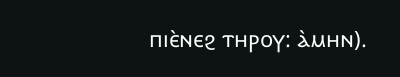ⲡⲓⲉ̀ⲛⲉϩ ⲧⲏⲣⲟⲩ: ⲁ̀ⲙⲏⲛ).